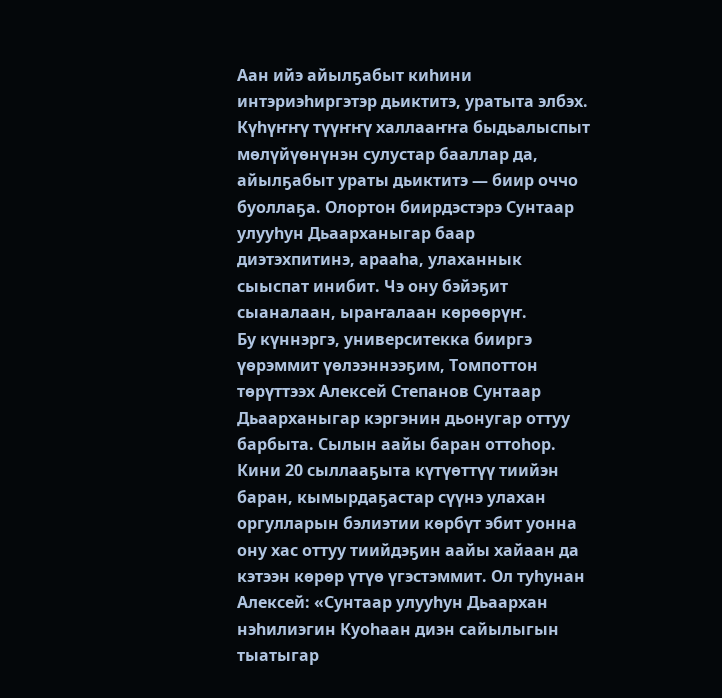Аан ийэ айылҕабыт киһини интэриэһиргэтэр дьиктитэ, уратыта элбэх. Күһүҥҥү түүҥҥү халлааҥҥа быдьалыспыт мөлүйүөнүнэн сулустар бааллар да, айылҕабыт ураты дьиктитэ — биир оччо буоллаҕа. Олортон биирдэстэрэ Сунтаар улууһун Дьаарханыгар баар диэтэхпитинэ, арааһа, улаханнык сыыспат инибит. Чэ ону бэйэҕит сыаналаан, ыраҥалаан көрөөрүҥ.
Бу күннэргэ, университекка бииргэ үөрэммит үөлээннээҕим, Томпоттон төрүттээх Алексей Степанов Сунтаар Дьаарханыгар кэргэнин дьонугар оттуу барбыта. Сылын аайы баран оттоһор. Кини 20 сыллааҕыта күтүөттүү тиийэн баран, кымырдаҕастар сүүнэ улахан оргулларын бэлиэтии көрбүт эбит уонна ону хас оттуу тиийдэҕин аайы хайаан да кэтээн көрөр үтүө үгэстэммит. Ол туһунан Алексей: «Сунтаар улууһун Дьаархан нэһилиэгин Куоһаан диэн сайылыгын тыатыгар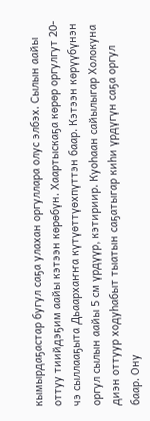кымырдаҕастар бугул саҕа улахан оргуллара олус элбэх. Сылын аайы оттуу тиийдэҕим аайы кэтээн көрөбүн. Хаартыскаҕа көрөр оргулгут 20-чэ сыллааҕыта Дьаархаҥҥа күтүөттүөхпүттэн баар. Кэтээн көрүүбүнэн оргул сылын аайы 5 см үрдүүр, кэтириир. Куоһаан сайылыгар Холокуна диэн оттуур ходуһабыт тыатын саҕатыгар киһи үрдүгүн саҕа оргул баар. Ону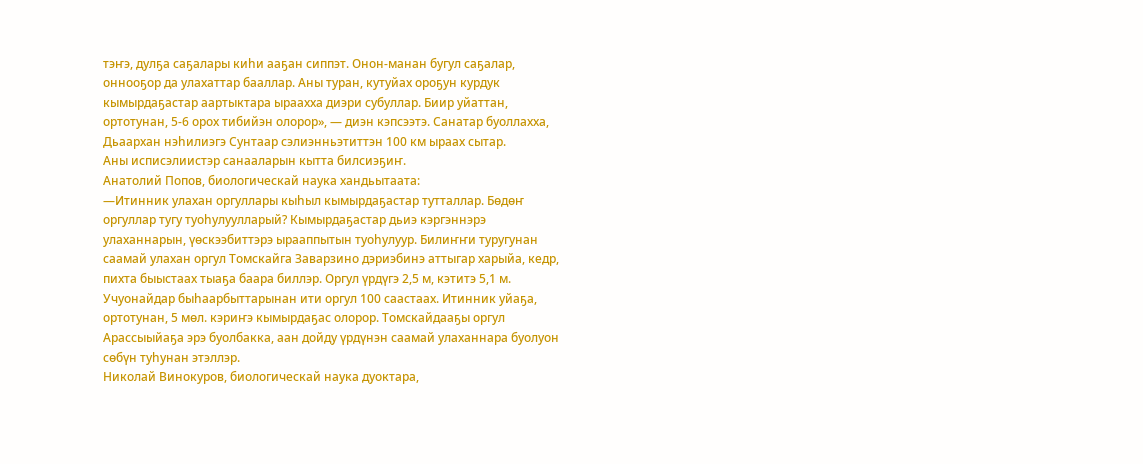тэҥэ, дулҕа саҕалары киһи ааҕан сиппэт. Онон-манан бугул саҕалар, оннооҕор да улахаттар бааллар. Аны туран, кутуйах ороҕун курдук кымырдаҕастар аартыктара ыраахха диэри субуллар. Биир уйаттан, ортотунан, 5-6 орох тибийэн олорор», — диэн кэпсээтэ. Санатар буоллахха, Дьаархан нэһилиэгэ Сунтаар сэлиэнньэтиттэн 100 км ыраах сытар.
Аны исписэлиистэр санааларын кытта билсиэҕиҥ.
Анатолий Попов, биологическай наука хандьытаата:
—Итинник улахан оргуллары кыһыл кымырдаҕастар тутталлар. Бөдөҥ оргуллар тугу туоһулуулларый? Кымырдаҕастар дьиэ кэргэннэрэ улаханнарын, үөскээбиттэрэ ырааппытын туоһулуур. Билиҥҥи туругунан саамай улахан оргул Томскайга Заварзино дэриэбинэ аттыгар харыйа, кедр, пихта быыстаах тыаҕа баара биллэр. Оргул үрдүгэ 2,5 м, кэтитэ 5,1 м. Учуонайдар быһаарбыттарынан ити оргул 100 саастаах. Итинник уйаҕа, ортотунан, 5 мөл. кэриҥэ кымырдаҕас олорор. Томскайдааҕы оргул Арассыыйаҕа эрэ буолбакка, аан дойду үрдүнэн саамай улаханнара буолуон сөбүн туһунан этэллэр.
Николай Винокуров, биологическай наука дуоктара,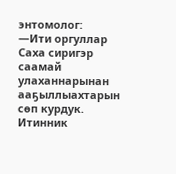энтомолог:
—Ити оргуллар Саха сиригэр саамай улаханнарынан ааҕыллыахтарын сөп курдук. Итинник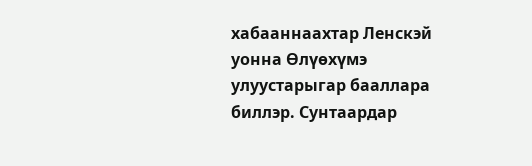хабааннаахтар Ленскэй уонна Өлүөхүмэ улуустарыгар бааллара биллэр. Сунтаардар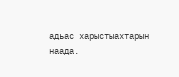адьас харыстыахтарын наада.